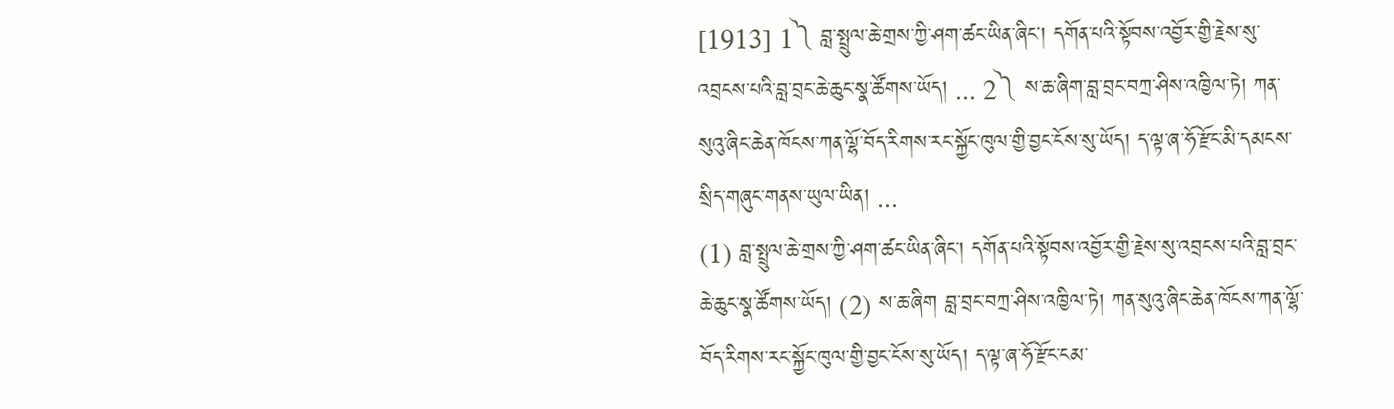[1913] 1༽ བླ་སྤྲུལ་ཆེ་གྲས་ཀྱི་ཤག་ཚང་ཡིན་ཞིང། དགོན་པའི་སྟོབས་འབྱོར་གྱི་རྗེས་སུ་འབྲངས་པའི་བླ་བྲང་ཆེ་ཆུང་སྣ་ཚོགས་ཡོད། ... 2༽ ས་ཆ་ཞིག་བླ་བྲང་བཀྲ་ཤིས་འཁྱིལ་ཏེ། ཀན་སུའུ་ཞིང་ཆེན་ཁོངས་ཀན་ལྷོ་བོད་རིགས་རང་སྐྱོང་ཁུལ་གྱི་བྱང་ངོས་སུ་ཡོད། ད་ལྟ་ཞ་ཧོ་རྫོང་མི་དམངས་སྲིད་གཞུང་གནས་ཡུལ་ཡིན། ...
(1) བླ་སྤྲུལ་ཆེ་གྲས་ཀྱི་ཤག་ཚང་ཡིན་ཞིང་། དགོན་པའི་སྟོབས་འབྱོར་གྱི་རྗེས་སུ་འབྲངས་པའི་བླ་བྲང་ཆེ་ཆུང་སྣ་ཚོགས་ཡོད། (2) ས་ཆ་ཞིག བླ་བྲང་བཀྲ་ཤིས་འཁྱིལ་ཏེ། ཀན་སུའུ་ཞིང་ཆེན་ཁོངས་ཀན་ལྷོ་བོད་རིགས་རང་སྐྱོང་ཁུལ་གྱི་བྱང་ངོས་སུ་ཡོད། ད་ལྟ་ཞ་ཧོ་རྫོང་ངམ་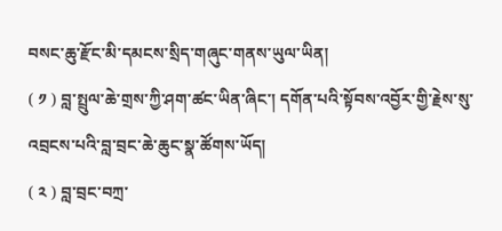བསང་ཆུ་རྫོང་མི་དམངས་སྲིད་གཞུང་གནས་ཡུལ་ཡིན།
( ༡ ) བླ་སྤྲུལ་ཆེ་གྲས་ཀྱི་ཤག་ཚང་ཡིན་ཞིང་། དགོན་པའི་སྟོབས་འབྱོར་གྱི་རྗེས་སུ་འབྲངས་པའི་བླ་བྲང་ཆེ་ཆུང་སྣ་ཚོགས་ཡོད།
( ༢ ) བླ་བྲང་བཀྲ་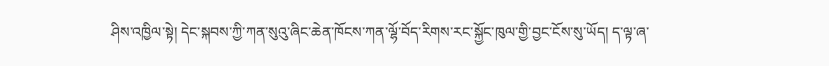ཤིས་འཁྱིལ་སྟེ། དེང་སྐབས་ཀྱི་ཀན་སུའུ་ཞིང་ཆེན་ཁོངས་ཀན་ལྷོ་བོད་རིགས་རང་སྐྱོང་ཁུལ་གྱི་བྱང་ངོས་སུ་ཡོད། ད་ལྟ་ཞ་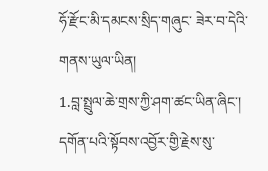ཧོ་རྫོང་མི་དམངས་སྲིད་གཞུང་ ཟེར་བ་དེའི་གནས་ཡུལ་ཡིན།
1.བླ་སྤྲུལ་ཆེ་གྲས་ཀྱི་ཤག་ཚང་ཡིན་ཞིང་། དགོན་པའི་སྟོབས་འབྱོར་གྱི་རྗེས་སུ་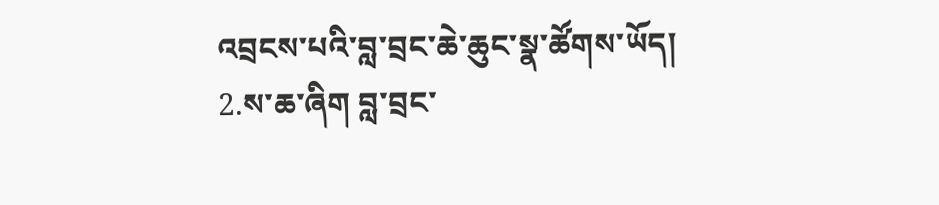འབྲངས་པའི་བླ་བྲང་ཆེ་ཆུང་སྣ་ཚོགས་ཡོད།
2.ས་ཆ་ཞིག བླ་བྲང་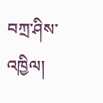བཀྲ་ཤིས་འཁྱིལ།